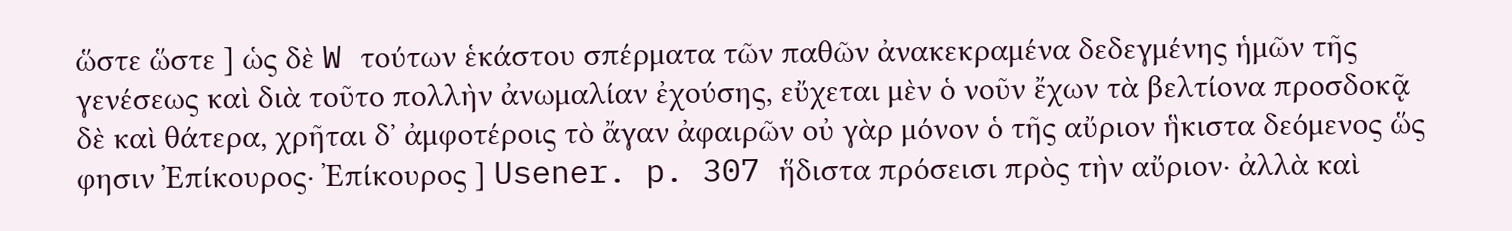ὥστε ὥστε ] ὡς δὲ W τούτων ἑκάστου σπέρματα τῶν παθῶν ἀνακεκραμένα δεδεγμένης ἡμῶν τῆς γενέσεως καὶ διὰ τοῦτο πολλὴν ἀνωμαλίαν ἐχούσης, εὔχεται μὲν ὁ νοῦν ἔχων τὰ βελτίονα προσδοκᾷ δὲ καὶ θάτερα, χρῆται δʼ ἀμφοτέροις τὸ ἄγαν ἀφαιρῶν οὐ γὰρ μόνον ὁ τῆς αὔριον ἣκιστα δεόμενος ὥς φησιν Ἐπίκουρος· Ἐπίκουρος ] Usener. p. 307 ἥδιστα πρόσεισι πρὸς τὴν αὔριον· ἀλλὰ καὶ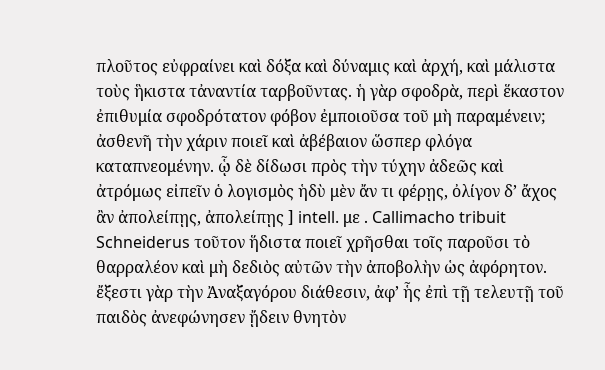πλοῦτος εὐφραίνει καὶ δόξα καὶ δύναμις καὶ ἀρχή, καὶ μάλιστα τοὺς ἣκιστα τἀναντία ταρβοῦντας. ἡ γὰρ σφοδρὰ, περὶ ἕκαστον ἐπιθυμία σφοδρότατον φόβον ἐμποιοῦσα τοῦ μὴ παραμένειν; ἀσθενῆ τὴν χάριν ποιεῖ καὶ ἀβέβαιον ὥσπερ φλόγα καταπνεομένην. ᾧ δὲ δίδωσι πρὸς τὴν τύχην ἀδεῶς καὶ ἀτρόμως εἰπεῖν ὁ λογισμὸς ἡδὺ μὲν ἄν τι φέρῃς, ὀλίγον δʼ ἄχος ἂν ἀπολείπῃς, ἀπολείπῃς ] intell. με . Callimacho tribuit Schneiderus τοῦτον ἥδιστα ποιεῖ χρῆσθαι τοῖς παροῦσι τὸ θαρραλέον καὶ μὴ δεδιὸς αὐτῶν τὴν ἀποβολὴν ὡς ἀφόρητον. ἔξεστι γὰρ τὴν Ἀναξαγόρου διάθεσιν, ἀφʼ ἧς ἐπὶ τῇ τελευτῇ τοῦ παιδὸς ἀνεφώνησεν ᾔδειν θνητὸν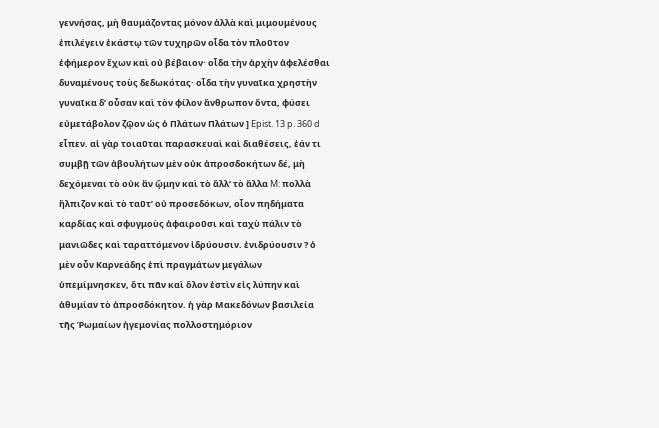γεννήσας, μὴ θαυμάζοντας μόνον ἀλλὰ καὶ μιμουμένους ἐπιλέγειν ἑκάστῳ τῶν τυχηρῶν οἶδα τὸν πλοῦτον ἐφήμερον ἔχων καὶ οὐ βέβαιον· οἶδα τὴν ἀρχὴν ἀφελέσθαι δυναμένους τοὺς δεδωκότας· οἶδα τὴν γυναῖκα χρηστὴν γυναῖκα δʼ οὖσαν καὶ τὸν φίλον ἄνθρωπον ὄντα, φύσει εὐμετάβολον ζῷον ὡς ὁ Πλάτων Πλάτων ] Epist. 13 p. 360 d εἶπεν. αἱ γὰρ τοιαῦται παρασκευαὶ καὶ διαθέσεις, ἐάν τι συμβῇ τῶν ἀβουλήτων μὲν οὐκ ἀπροσδοκήτων δέ, μὴ δεχόμεναι τὸ οὐκ ἂν ᾤμην καὶ τὸ ἄλλʼ τὸ ἄλλα M: πολλὰ ἤλπιζον καὶ τὸ ταῦτʼ οὐ προσεδόκων, οἷον πηδήματα καρδίας καὶ σφυγμοὺς ἀφαιροῦσι καὶ ταχὺ πάλιν τὸ μανιῶδες καὶ ταραττόμενον ἱδρύουσιν. ἐνιδρύουσιν ? ὁ μὲν οὖν Καρνεάδης ἐπὶ πραγμάτων μεγάλων ὑπεμίμνησκεν, ὅτι πᾶν καὶ ὅλον ἐστὶν εἰς λύπην καὶ ἀθυμίαν τὸ ἀπροσδόκητον. ἡ γὰρ Μακεδόνων βασιλεία τῆς Ῥωμαίων ἡγεμονίας πολλοστημόριον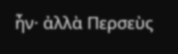ἦν· ἀλλὰ Περσεὺς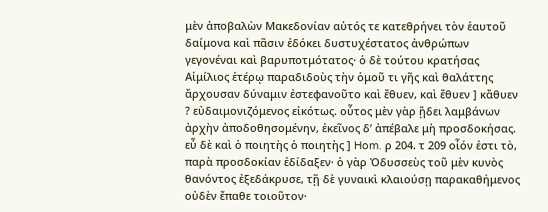μὲν ἀποβαλὼν Μακεδονίαν αὐτός τε κατεθρήνει τὸν ἑαυτοῦ δαίμονα καὶ πᾶσιν ἐδόκει δυστυχέστατος ἀνθρώπων γεγονέναι καὶ βαρυποτμότατος· ὁ δὲ τούτου κρατήσας Αἰμίλιος ἑτέρῳ παραδιδοὺς τὴν ὁμοῦ τι γῆς καὶ θαλάττης ἄρχουσαν δύναμιν ἐστεφανοῦτο καὶ ἔθυεν, καὶ ἔθυεν ] κἄθυεν ? εὐδαιμονιζόμενος εἰκότως. οὗτος μὲν γὰρ ᾔδει λαμβάνων ἀρχὴν ἀποδοθησομένην, ἐκεῖνος δʼ ἀπέβαλε μὴ προσδοκήσας. εὖ δὲ καὶ ὁ ποιητὴς ὁ ποιητὴς ] Hom. ρ 204. τ 209 οἷόν ἐστι τὸ, παρὰ προσδοκίαν ἐδίδαξεν· ὁ γὰρ Ὀδυσσεὺς τοῦ μὲν κυνὸς θανόντος ἐξεδάκρυσε, τῇ δὲ γυναικὶ κλαιούσῃ παρακαθήμενος οὐδὲν ἔπαθε τοιοῦτον·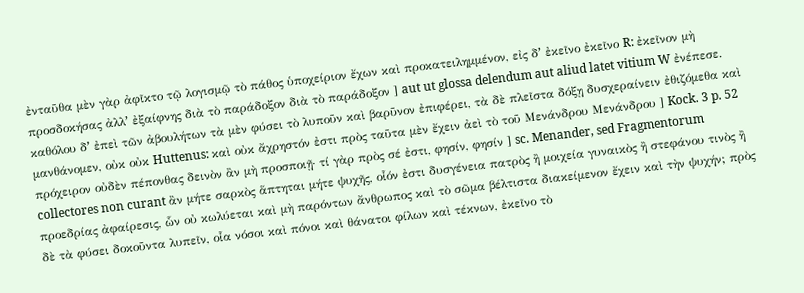ἐνταῦθα μὲν γὰρ ἀφῖκτο τῷ λογισμῷ τὸ πάθος ὑποχείριον ἔχων καὶ προκατειλημμένον, εἰς δʼ ἐκεῖνο ἐκεῖνο R: ἐκεῖνον μὴ προσδοκήσας ἀλλʼ ἐξαίφνης διὰ τὸ παράδοξον διὰ τὸ παράδοξον ] aut ut glossa delendum aut aliud latet vitium W ἐνέπεσε. καθόλου δʼ ἐπεὶ τῶν ἀβουλήτων τὰ μὲν φύσει τὸ λυποῦν καὶ βαρῦνον ἐπιφέρει, τὰ δὲ πλεῖστα δόξῃ δυσχεραίνειν ἐθιζόμεθα καὶ μανθάνομεν, οὐκ οὐκ Huttenus: καὶ οὐκ ἄχρηστόν ἐστι πρὸς ταῦτα μὲν ἔχειν ἀεὶ τὸ τοῦ Μενάνδρου Μενάνδρου ] Kock. 3 p. 52 πρόχειρον οὐδὲν πέπονθας δεινὸν ἂν μὴ προσποιῇ· τί γὰρ πρὸς σέ ἐστι, φησίν, φησίν ] sc. Menander, sed Fragmentorum collectores non curant ἂν μήτε σαρκὸς ἅπτηται μήτε ψυχῆς, οἷόν ἐστι δυσγένεια πατρὸς ἢ μοιχεία γυναικὸς ἢ στεφάνου τινὸς ἢ προεδρίας ἀφαίρεσις, ὧν οὐ κωλύεται καὶ μὴ παρόντων ἄνθρωπος καὶ τὸ σῶμα βέλτιστα διακείμενον ἔχειν καὶ τὴν ψυχήν; πρὸς δὲ τὰ φύσει δοκοῦντα λυπεῖν, οἷα νόσοι καὶ πόνοι καὶ θάνατοι φίλων καὶ τέκνων, ἐκεῖνο τὸ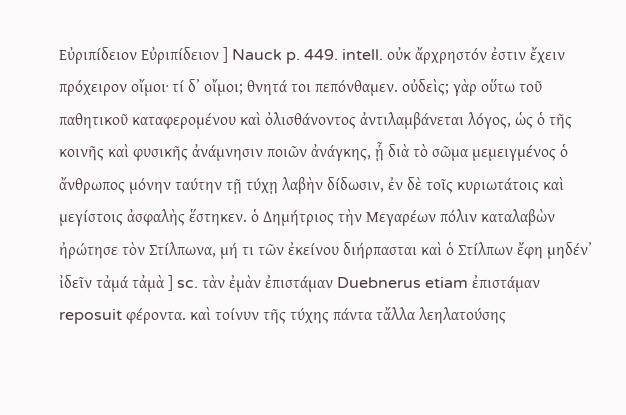Εὐριπίδειον Εὐριπίδειον ] Nauck p. 449. intell. οὐκ ἄρχρηστόν ἐστιν ἔχειν πρόχειρον οἴμοι· τί δʼ οἴμοι; θνητά τοι πεπόνθαμεν. οὐδεὶς; γὰρ οὕτω τοῦ παθητικοῦ καταφερομένου καὶ ὀλισθάνοντος ἀντιλαμβάνεται λόγος, ὡς ὁ τῆς κοινῆς καὶ φυσικῆς ἀνάμνησιν ποιῶν ἀνάγκης, ᾗ διὰ τὸ σῶμα μεμειγμένος ὁ ἄνθρωπος μόνην ταύτην τῇ τύχῃ λαβὴν δίδωσιν, ἐν δὲ τοῖς κυριωτάτοις καὶ μεγίστοις ἀσφαλὴς ἕστηκεν. ὁ Δημήτριος τὴν Μεγαρέων πόλιν καταλαβὼν ἠρώτησε τὸν Στίλπωνα, μή τι τῶν ἐκείνου διήρπασται καὶ ὁ Στίλπων ἔφη μηδένʼ ἰδεῖν τἀμά τἀμὰ ] sc. τὰν ἐμὰν ἐπιστάμαν Duebnerus etiam ἐπιστάμαν reposuit φέροντα. καὶ τοίνυν τῆς τύχης πάντα τἄλλα λεηλατούσης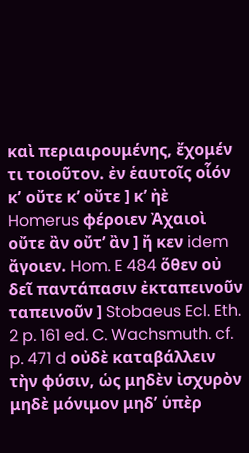καὶ περιαιρουμένης, ἔχομέν τι τοιοῦτον. ἐν ἑαυτοῖς οἷόν κʼ οὔτε κ’ οὔτε ] κ’ ἠὲ Homerus φέροιεν Ἀχαιοὶ οὔτε ἂν οὔτ’ ἂν ] ἤ κεν idem ἄγοιεν. Hom. E 484 ὅθεν οὐ δεῖ παντάπασιν ἐκταπεινοῦν ταπεινοῦν ] Stobaeus Ecl. Eth. 2 p. 161 ed. C. Wachsmuth. cf. p. 471 d οὐδὲ καταβάλλειν τὴν φύσιν, ὡς μηδὲν ἰσχυρὸν μηδὲ μόνιμον μηδʼ ὑπὲρ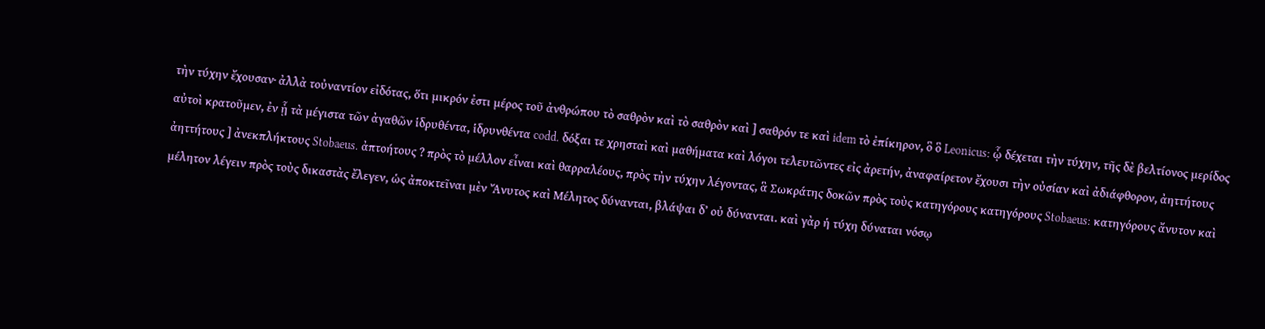τὴν τύχην ἔχουσαν· ἀλλὰ τοὐναντίον εἰδότας, ὅτι μικρόν ἐστι μέρος τοῦ ἀνθρώπου τὸ σαθρὸν καὶ τὸ σαθρὸν καὶ ] σαθρόν τε καὶ idem τὸ ἐπίκηρον, ὃ ὃ Leonicus: ᾧ δέχεται τὴν τύχην, τῆς δὲ βελτίονος μερίδος αὐτοὶ κρατοῦμεν, ἐν ᾗ τὰ μέγιστα τῶν ἀγαθῶν ἱδρυθέντα, ἱδρυνθέντα codd. δόξαι τε χρησταὶ καὶ μαθήματα καὶ λόγοι τελευτῶντες εἰς ἀρετήν, ἀναφαίρετον ἔχουσι τὴν οὐσίαν καὶ ἀδιάφθορον, ἀηττήτους ἀηττήτους ] ἀνεκπλήκτους Stobaeus. ἀπτοήτους ? πρὸς τὸ μέλλον εἶναι καὶ θαρραλέους, πρὸς τὴν τύχην λέγοντας, ἃ Σωκράτης δοκῶν πρὸς τοὺς κατηγόρους κατηγόρους Stobaeus: κατηγόρους ἄνυτον καὶ μέλητον λέγειν πρὸς τοὺς δικαστὰς ἔλεγεν, ὡς ἀποκτεῖναι μὲν Ἄνυτος καὶ Μέλητος δύνανται, βλάψαι δʼ οὐ δύνανται. καὶ γὰρ ἡ τύχη δύναται νόσῳ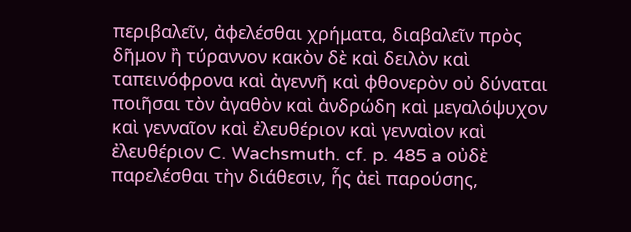περιβαλεῖν, ἀφελέσθαι χρήματα, διαβαλεῖν πρὸς δῆμον ἢ τύραννον κακὸν δὲ καὶ δειλὸν καὶ ταπεινόφρονα καὶ ἀγεννῆ καὶ φθονερὸν οὐ δύναται ποιῆσαι τὸν ἀγαθὸν καὶ ἀνδρώδη καὶ μεγαλόψυχον καὶ γενναῖον καὶ ἐλευθέριον καὶ γενναὶον καὶ ἐλευθέριον C. Wachsmuth. cf. p. 485 a οὐδὲ παρελέσθαι τὴν διάθεσιν, ἧς ἀεὶ παρούσης,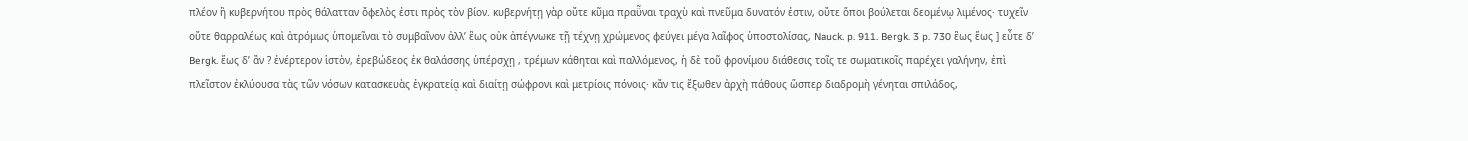πλέον ἢ κυβερνήτου πρὸς θάλατταν ὄφελὸς ἐστι πρὸς τὸν βίον. κυβερνήτῃ γὰρ οὔτε κῦμα πραῧναι τραχὺ καὶ πνεῦμα δυνατόν ἐστιν, οὔτε ὅποι βούλεται δεομένῳ λιμένος· τυχεῖν οὔτε θαρραλέως καὶ ἀτρόμως ὑπομεῖναι τὸ συμβαῖνον ἀλλʼ ἓως οὐκ ἀπέγνωκε τῇ τέχνῃ χρώμενος φεύγει μέγα λαῖφος ὑποστολίσας, Nauck. p. 911. Bergk. 3 p. 730 ἓως ἕως ] εὖτε δʼ Bergk. ἕως δ’ ἂν ? ἐνέρτερον ἱστὸν, ἐρεβώδεος ἐκ θαλάσσης ὑπέρσχῃ , τρέμων κάθηται καὶ παλλόμενος, ἡ δὲ τοῦ φρονίμου διάθεσις τοῖς τε σωματικοῖς παρέχει γαλήνην, ἐπὶ πλεῖστον ἐκλύουσα τὰς τῶν νόσων κατασκευὰς ἐγκρατείᾳ καὶ διαίτῃ σώφρονι καὶ μετρίοις πόνοις· κἄν τις ἔξωθεν ἀρχὴ πάθους ὥσπερ διαδρομὴ γένηται σπιλάδος,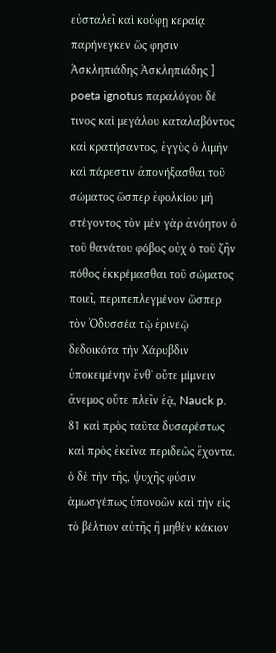εὐσταλεῖ καὶ κούφῃ κεραίᾳ παρήνεγκεν ὥς φησιν Ἀσκληπιάδης Ἀσκληπιάδης ] poeta ignotus παραλόγου δέ τινος καὶ μεγάλου καταλαβόντος καὶ κρατήσαντος, ἐγγὺς ὁ λιμὴν καὶ πάρεστιν ἀπονήξασθαι τοῦ σώματος ὥσπερ ἐφολκίου μὴ στέγοντος τὸν μὲν γὰρ ἀνόητον ὁ τοῦ θανάτου φόβος οὐχ ὁ τοῦ ζῆν πόθος ἐκκρέμασθαι τοῦ σώματος ποιεῖ, περιπεπλεγμένον ὥσπερ τὸν Ὀδυσσέα τῷ ἐρινεῷ δεδοικότα τὴν Χάρυβδιν ὑποκειμένην ἔνθʼ οὔτε μίμνειν ἄνεμος οὔτε πλεῖν ἐᾷ, Nauck p. 81 καὶ πρὸς ταῦτα δυσαρέστως καὶ πρὸς ἐκεῖνα περιδεῶς ἔχοντα. ὁ δὲ τὴν τῆς, ψυχῆς φύσιν ἁμωσγέπως ὑπονοῶν καὶ τὴν εἰς τὸ βέλτιον αὐτῆς ἢ μηθὲν κάκιον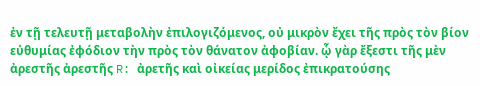ἐν τῇ τελευτῇ μεταβολὴν ἐπιλογιζόμενος, οὐ μικρὸν ἔχει τῆς πρὸς τὸν βίον εὐθυμίας ἐφόδιον τὴν πρὸς τὸν θάνατον ἀφοβίαν. ᾧ γὰρ ἔξεστι τῆς μὲν ἀρεστῆς ἀρεστῆς R: ἀρετῆς καὶ οἰκείας μερίδος ἐπικρατούσης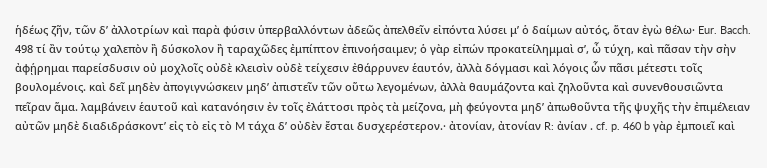ἡδέως ζῆν, τῶν δʼ ἀλλοτρίων καὶ παρὰ φύσιν ὑπερβαλλόντων ἀδεῶς ἀπελθεῖν εἰπόντα λύσει μʼ ὁ δαίμων αὐτός, ὅταν ἐγὼ θέλω· Eur. Bacch. 498 τί ἂν τούτῳ χαλεπὸν ἢ δύσκολον ἢ ταραχῶδες ἐμπίπτον ἐπινοήσαιμεν; ὁ γὰρ εἰπών προκατείλημμαὶ σʼ, ὦ τύχη, καὶ πᾶσαν τὴν σὴν ἀφῄρημαι παρείσδυσιν οὐ μοχλοῖς οὐδὲ κλεισὶν οὐδὲ τείχεσιν ἐθάρρυνεν ἑαυτόν, ἀλλὰ δόγμασι καὶ λόγοις ὧν πᾶσι μέτεστι τοῖς βουλομένοις. καὶ δεῖ μηδὲν ἀπογιγνώσκειν μηδʼ ἀπιστεῖν τῶν οὕτω λεγομένων, ἀλλὰ θαυμάζοντα καὶ ζηλοῦντα καὶ συνενθουσιῶντα πεῖραν ἅμα. λαμβάνειν ἑαυτοῦ καὶ κατανόησιν ἐν τοῖς ἐλάττοσι πρὸς τὰ μείζονα, μὴ φεύγοντα μηδʼ ἀπωθοῦντα τῆς ψυχῆς τὴν ἐπιμέλειαν αὐτῶν μηδὲ διαδιδράσκοντʼ εἰς τὸ εἰς τὸ M τάχα δʼ οὐδὲν ἔσται δυσχερέστερον.· ἀτονίαν, ἀτονίαν R: ἀνίαν . cf. p. 460 b γὰρ ἐμποιεῖ καὶ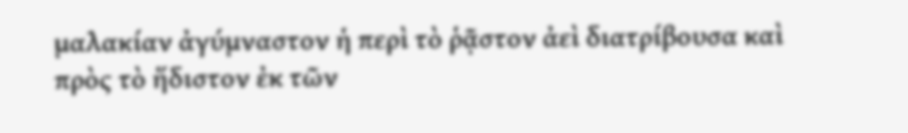μαλακίαν ἀγύμναστον ἡ περὶ τὸ ῥᾷστον ἀεὶ διατρίβουσα καὶ πρὸς τὸ ἥδιστον ἐκ τῶν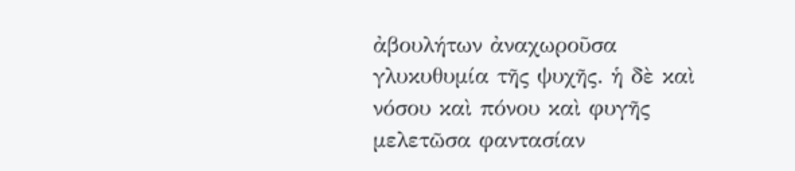ἀβουλήτων ἀναχωροῦσα γλυκυθυμία τῆς ψυχῆς. ἡ δὲ καὶ νόσου καὶ πόνου καὶ φυγῆς μελετῶσα φαντασίαν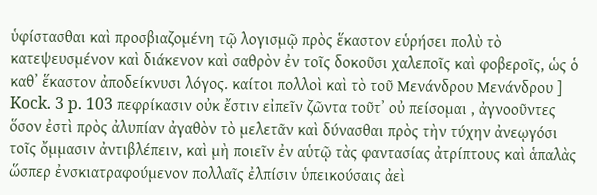ὑφίστασθαι καὶ προσβιαζομένη τῷ λογισμῷ πρὸς ἕκαστον εὑρήσει πολὺ τὸ κατεψευσμένον καὶ διάκενον καὶ σαθρὸν ἐν τοῖς δοκοῦσι χαλεποῖς καὶ φοβεροῖς, ὡς ὁ καθʼ ἕκαστον ἀποδείκνυσι λόγος. καίτοι πολλοὶ καὶ τὸ τοῦ Μενάνδρου Μενάνδρου ] Kock. 3 p. 103 πεφρίκασιν οὐκ ἔστιν εἰπεῖν ζῶντα τοῦτʼ οὐ πείσομαι , ἀγνοοῦντες ὅσον ἐστὶ πρὸς ἀλυπίαν ἀγαθὸν τὸ μελετᾶν καὶ δύνασθαι πρὸς τὴν τύχην ἀνεῳγόσι τοῖς ὄμμασιν ἀντιβλέπειν, καὶ μὴ ποιεῖν ἐν αὑτῷ τὰς φαντασίας ἀτρίπτους καὶ ἁπαλὰς ὥσπερ ἐνσκιατραφούμενον πολλαῖς ἐλπίσιν ὑπεικούσαις ἀεὶ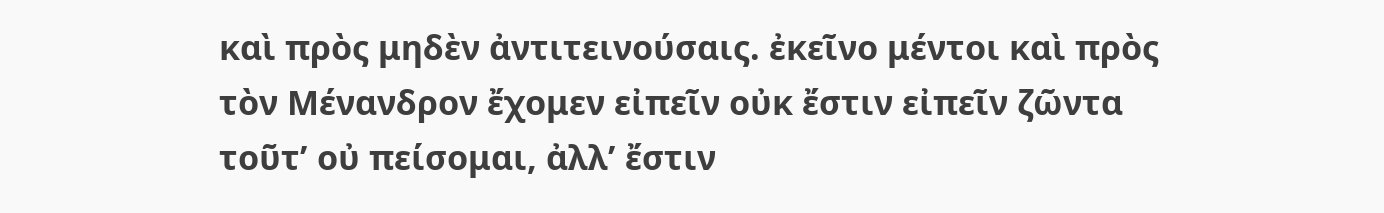καὶ πρὸς μηδὲν ἀντιτεινούσαις. ἐκεῖνο μέντοι καὶ πρὸς τὸν Μένανδρον ἔχομεν εἰπεῖν οὐκ ἔστιν εἰπεῖν ζῶντα τοῦτʼ οὐ πείσομαι, ἀλλʼ ἔστιν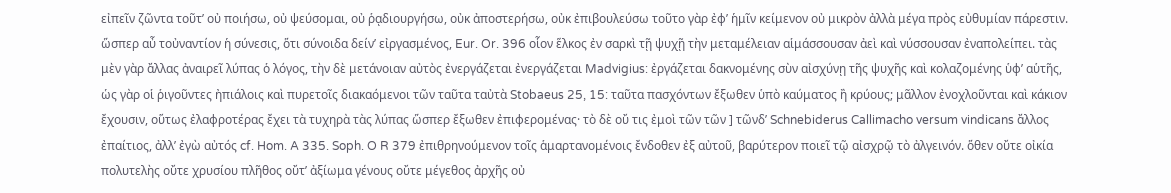εἰπεῖν ζῶντα τοῦτʼ οὐ ποιήσω, οὐ ψεύσομαι, οὐ ῥᾳδιουργήσω, οὐκ ἀποστερήσω, οὐκ ἐπιβουλεύσω τοῦτο γὰρ ἐφʼ ἡμῖν κείμενον οὐ μικρὸν ἀλλὰ μέγα πρὸς εὐθυμίαν πάρεστιν. ὥσπερ αὖ τοὐναντίον ἡ σύνεσις, ὅτι σύνοιδα δείνʼ εἰργασμένος, Eur. Or. 396 οἷον ἕλκος ἐν σαρκὶ τῇ ψυχῇ τὴν μεταμέλειαν αἱμάσσουσαν ἀεὶ καὶ νύσσουσαν ἐναπολείπει. τὰς μὲν γὰρ ἄλλας ἀναιρεῖ λύπας ὁ λόγος, τὴν δὲ μετάνοιαν αὐτὸς ἐνεργάζεται ἐνεργάζεται Madvigius: ἐργάζεται δακνομένης σὺν αἰσχύνῃ τῆς ψυχῆς καὶ κολαζομένης ὑφʼ αὑτῆς, ὡς γὰρ οἱ ῥιγοῦντες ἠπιάλοις καὶ πυρετοῖς διακαόμενοι τῶν ταῦτα ταὐτὰ Stobaeus 25, 15: ταῦτα πασχόντων ἔξωθεν ὑπὸ καύματος ἢ κρύους; μᾶλλον ἐνοχλοῦνται καὶ κάκιον ἔχουσιν, οὕτως ἐλαφροτέρας ἔχει τὰ τυχηρὰ τὰς λύπας ὥσπερ ἔξωθεν ἐπιφερομένας· τὸ δὲ οὔ τις ἐμοὶ τῶν τῶν ] τῶνδʼ Schnebiderus Callimacho versum vindicans ἄλλος ἐπαίτιος, ἀλλʼ ἐγὼ αὐτός cf. Hom. A 335. Soph. O R 379 ἐπιθρηνούμενον τοῖς ἁμαρτανομένοις ἔνδοθεν ἐξ αὐτοῦ, βαρύτερον ποιεῖ τῷ αἰσχρῷ τὸ ἀλγεινόν. ὅθεν οὔτε οἰκία πολυτελὴς οὔτε χρυσίου πλῆθος οὔτʼ ἀξίωμα γένους οὔτε μέγεθος ἀρχῆς οὐ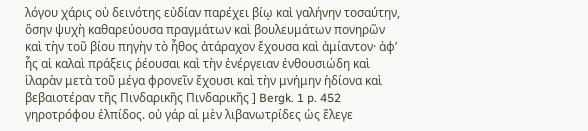λόγου χάρις οὐ δεινότης εὐδίαν παρέχει βίῳ καὶ γαλήνην τοσαύτην, ὅσην ψυχὴ καθαρεύουσα πραγμάτων καὶ βουλευμάτων πονηρῶν καὶ τὴν τοῦ βίου πηγὴν τὸ ἦθος ἀτάραχον ἔχουσα καὶ ἀμίαντον· ἀφʼ ἧς αἱ καλαὶ πράξεις ῥέουσαι καὶ τὴν ἐνέργειαν ἐνθουσιώδη καὶ ἱλαρὰν μετὰ τοῦ μέγα φρονεῖν ἔχουσι καὶ τὴν μνήμην ἡδίονα καὶ βεβαιοτέραν τῆς Πινδαρικῆς Πινδαρικῆς ] Bergk. 1 p. 452 γηροτρόφου ἐλπίδος. οὐ γάρ αἱ μὲν λιβανωτρίδες ὡς ἔλεγε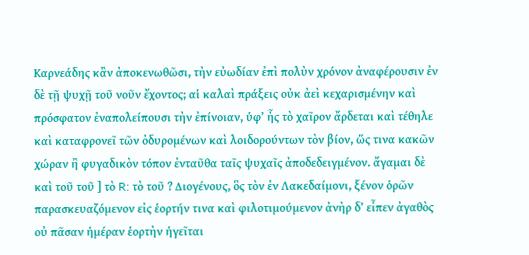Καρνεάδης κἂν ἀποκενωθῶσι, τὴν εὐωδίαν ἐπὶ πολὺν χρόνον ἀναφέρουσιν ἐν δὲ τῇ ψυχῇ τοῦ νοῦν ἔχοντος; αἱ καλαὶ πράξεις οὐκ ἀεὶ κεχαρισμένην καὶ πρόσφατον ἐναπολείπουσι τὴν ἐπίνοιαν, ὑφʼ ἧς τὸ χαῖρον ἄρδεται καὶ τέθηλε καὶ καταφρονεῖ τῶν ὀδυρομένων καὶ λοιδορούντων τὸν βίον, ὥς τινα κακῶν χώραν ἢ φυγαδικὸν τόπον ἐνταῦθα ταῖς ψυχαῖς ἀποδεδειγμένον. ἄγαμαι δὲ καὶ τοῦ τοῦ ] τὸ R: τὸ τοῦ ? Διογένους, ὃς τὸν ἐν Λακεδαίμονι, ξένον ὁρῶν παρασκευαζόμενον εἰς ἑορτήν τινα καὶ φιλοτιμούμενον ἀνὴρ δʼ εἶπεν ἀγαθὸς οὐ πᾶσαν ἡμέραν ἑορτὴν ἡγεῖται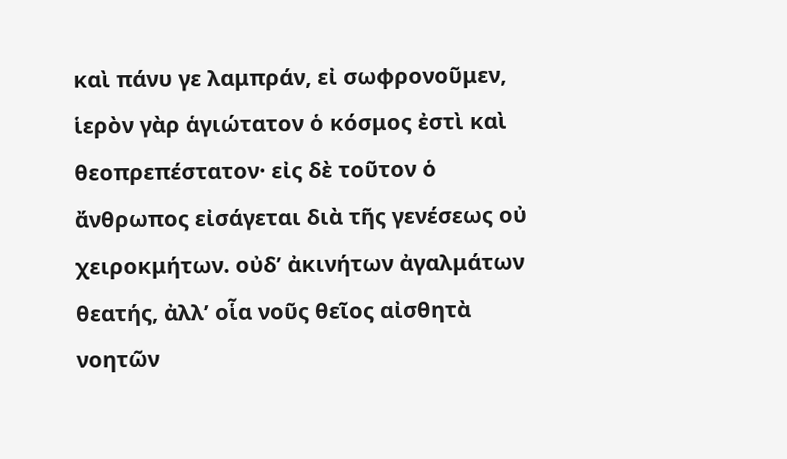καὶ πάνυ γε λαμπράν, εἰ σωφρονοῦμεν, ἱερὸν γὰρ ἁγιώτατον ὁ κόσμος ἐστὶ καὶ θεοπρεπέστατον· εἰς δὲ τοῦτον ὁ ἄνθρωπος εἰσάγεται διὰ τῆς γενέσεως οὐ χειροκμήτων. οὐδʼ ἀκινήτων ἀγαλμάτων θεατής, ἀλλʼ οἷα νοῦς θεῖος αἰσθητὰ νοητῶν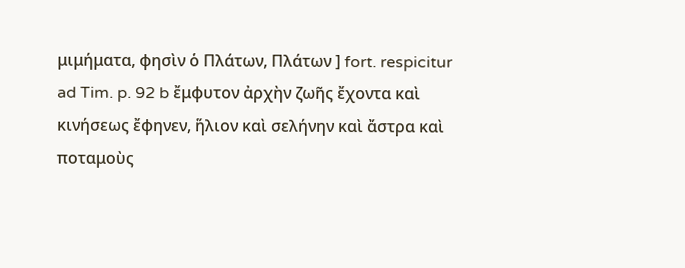μιμήματα, φησὶν ὁ Πλάτων, Πλάτων ] fort. respicitur ad Tim. p. 92 b ἔμφυτον ἀρχὴν ζωῆς ἔχοντα καὶ κινήσεως ἔφηνεν, ἥλιον καὶ σελήνην καὶ ἄστρα καὶ ποταμοὺς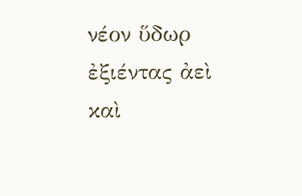νέον ὕδωρ ἐξιέντας ἀεὶ καὶ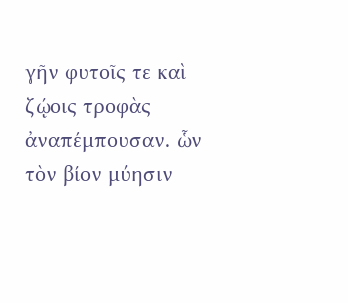γῆν φυτοῖς τε καὶ ζῴοις τροφὰς ἀναπέμπουσαν. ὧν τὸν βίον μύησιν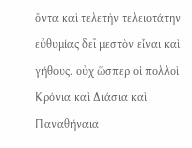ὄντα καὶ τελετὴν τελειοτάτην εὐθυμίας δεῖ μεστὸν εἶναι καὶ γήθους. οὐχ ὥσπερ οἱ πολλοὶ Κρόνια καὶ Διάσια καὶ Παναθήναια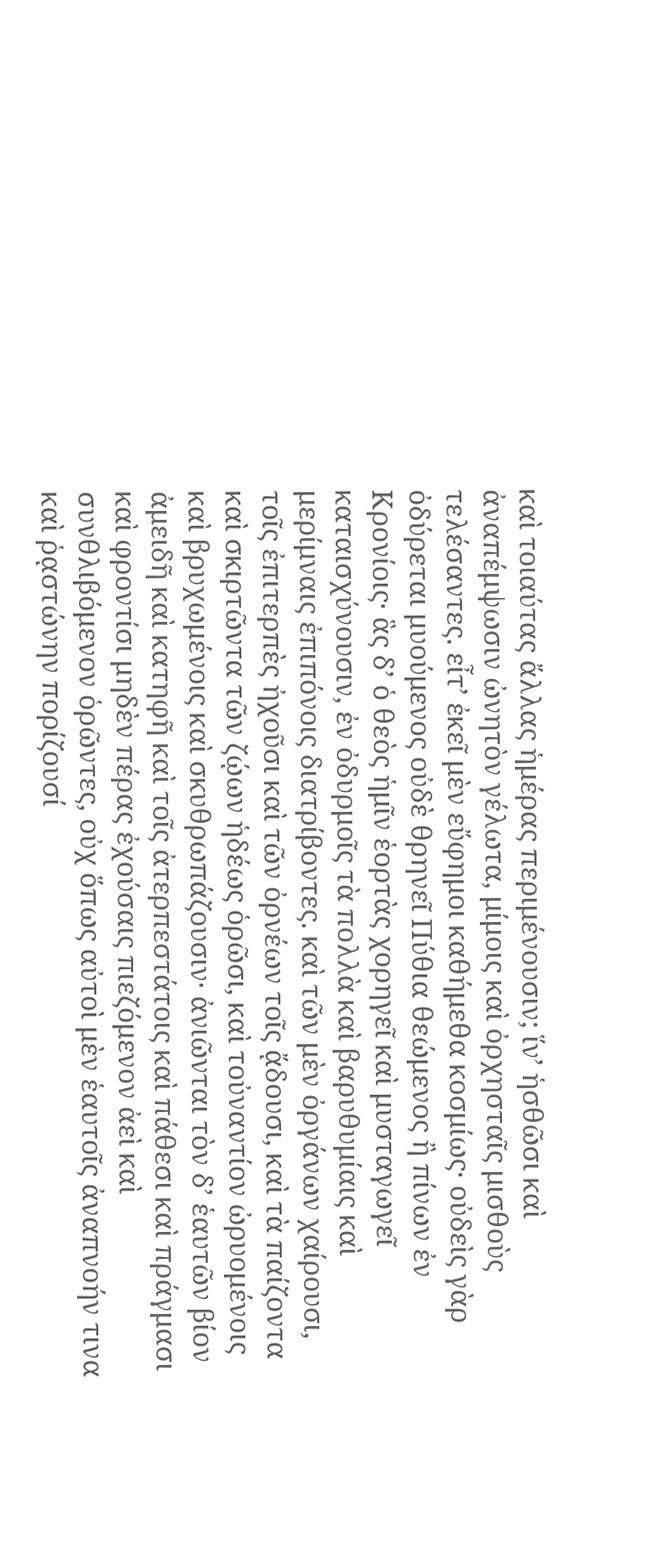καὶ τοιαύτας ἄλλας ἡμέρας περιμένουσιν; ἵνʼ ἡσθῶσι καὶ ἀναπέμψωσιν ὠνητὸν γέλωτα, μίμοις καὶ ὀρχησταῖς μισθοὺς τελέσαντες. εἶτʼ ἐκεῖ μὲν εὔφημοι καθήμεθα κοσμίως· οὐδεὶς γὰρ ὀδύρεται μυούμενος οὐδὲ θρηνεῖ Πύθια θεώμενος ἢ πίνων ἐν Κρονίοις· ἃς δʼ ὁ θεὸς ἡμῖν ἑορτὰς χορηγεῖ καὶ μυσταγωγεῖ καταισχύνουσιν, ἐν ὀδυρμοῖς τὰ πολλὰ καὶ βαρυθυμίαις καὶ μερίμναις ἐπιπόνοις διατρίβοντες. καὶ τῶν μὲν ὀργάνων χαίρουσι, τοῖς ἐπιτερπὲς ἠχοῦσι καὶ τῶν ὀρνέων τοῖς ᾄδουσι, καὶ τὰ παίζοντα καὶ σκιρτῶντα τῶν ζῴων ἡδέως ὁρῶσι, καὶ τοὐναντίον ὠρυομένοις καὶ βρυχωμένοις καὶ σκυθρωπάζουσιν· ἀνιῶνται τὸν δʼ ἑαυτῶν βίον ἀμειδῆ καὶ κατηφῆ καὶ τοῖς ἀτερπεστάτοις καὶ πάθεσι καὶ πράγμασι καὶ φροντίσι μηδὲν πέρας ἐχούσαις πιεζόμενον ἀεὶ καὶ συνθλιβόμενον ὁρῶντες, οὐχ ὅπως αὐτοὶ μὲν ἑαυτοῖς ἀναπνοήν τινα καὶ ῥᾳστώνην πορίζουσί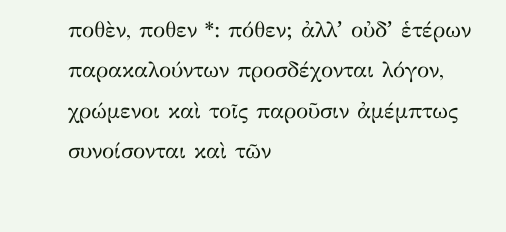ποθὲν, ποθεν *: πόθεν; ἀλλʼ οὐδʼ ἑτέρων παρακαλούντων προσδέχονται λόγον, χρώμενοι καὶ τοῖς παροῦσιν ἀμέμπτως συνοίσονται καὶ τῶν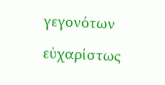γεγονότων εὐχαρίστως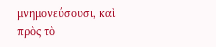μνημονεύσουσι, καὶ πρὸς τὸ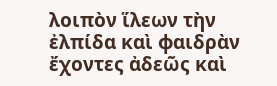λοιπὸν ἵλεων τὴν ἐλπίδα καὶ φαιδρὰν ἔχοντες ἀδεῶς καὶ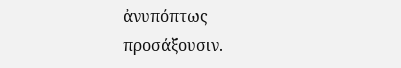ἀνυπόπτως προσάξουσιν.